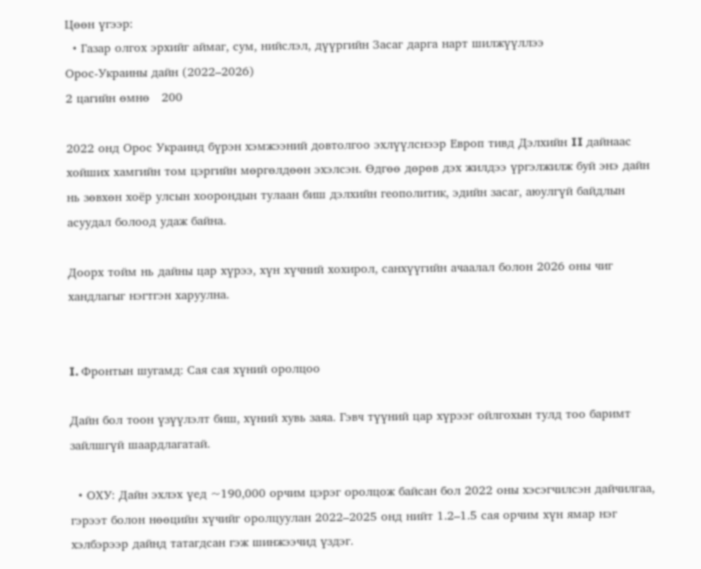Цөөн үгээр:
  • Газар олгох эрхийг аймаг, сум, нийслэл, дүүргийн Засаг дарга нарт шилжүүллээ
Орос-Украины дайн (2022–2026)
2 цагийн өмнө   200

2022 онд Орос Украинд бүрэн хэмжээний довтолгоо эхлүүлснээр Европ тивд Дэлхийн II дайнаас хойших хамгийн том цэргийн мөргөлдөөн эхэлсэн. Өдгөө дөрөв дэх жилдээ үргэлжилж буй энэ дайн нь зөвхөн хоёр улсын хоорондын тулаан биш дэлхийн геополитик, эдийн засаг, аюулгүй байдлын асуудал болоод удаж байна.

Доорх тойм нь дайны цар хүрээ, хүн хүчний хохирол, санхүүгийн ачаалал болон 2026 оны чиг хандлагыг нэгтгэн харуулна.


I. Фронтын шугамд: Сая сая хүний оролцоо

Дайн бол тоон үзүүлэлт биш, хүний хувь заяа. Гэвч түүний цар хүрээг ойлгохын тулд тоо баримт зайлшгүй шаардлагатай.

  • ОХУ: Дайн эхлэх үед ~190,000 орчим цэрэг оролцож байсан бол 2022 оны хэсэгчилсэн дайчилгаа, гэрээт болон нөөцийн хүчийг оролцуулан 2022–2025 онд нийт 1.2–1.5 сая орчим хүн ямар нэг хэлбэрээр дайнд татагдсан гэж шинжээчид үздэг.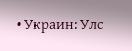• Украин: Улс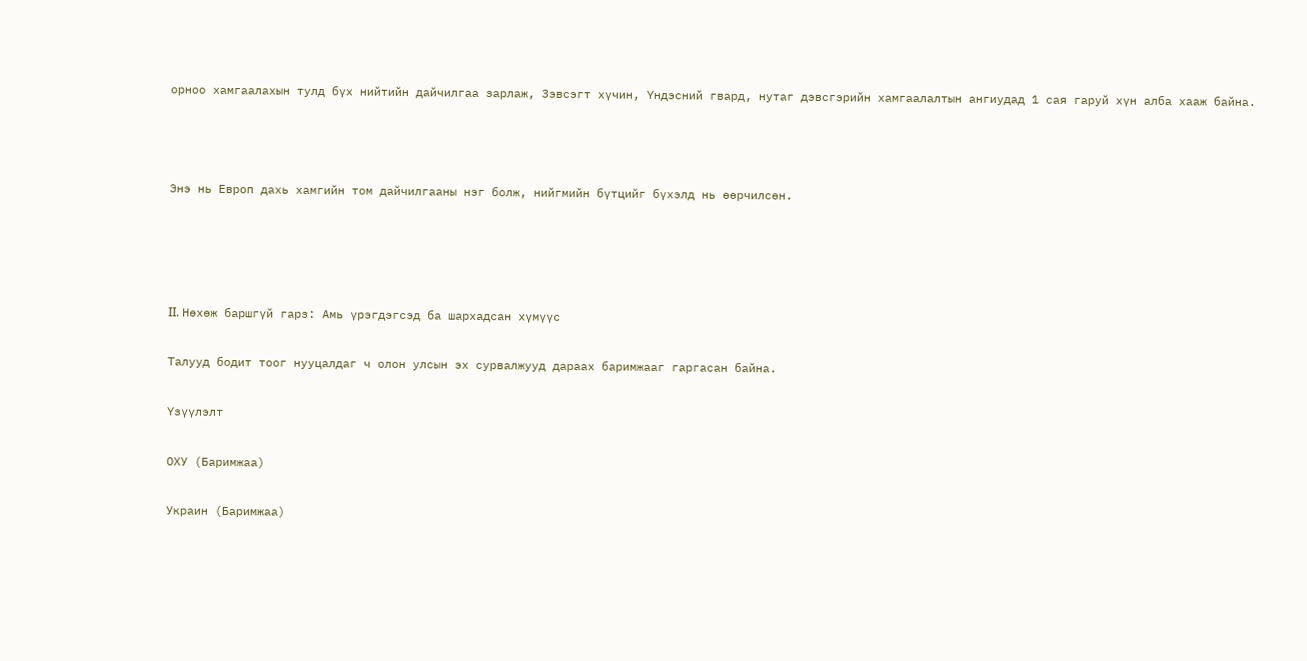орноо хамгаалахын тулд бүх нийтийн дайчилгаа зарлаж, Зэвсэгт хүчин, Үндэсний гвард, нутаг дэвсгэрийн хамгаалалтын ангиудад 1 сая гаруй хүн алба хааж байна.



Энэ нь Европ дахь хамгийн том дайчилгааны нэг болж, нийгмийн бүтцийг бүхэлд нь өөрчилсөн.




II. Нөхөж баршгүй гарз: Амь үрэгдэгсэд ба шархадсан хүмүүс

Талууд бодит тоог нууцалдаг ч олон улсын эх сурвалжууд дараах баримжааг гаргасан байна.

Үзүүлэлт

ОХУ (Баримжаа)

Украин (Баримжаа)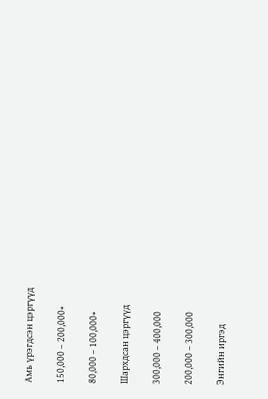Амь үрэгдсэн цэргүүд

150,000 – 200,000+

80,000 – 100,000+

Шархдсан цэргүүд

300,000 – 400,000

200,000 – 300,000

Энгийн иргэд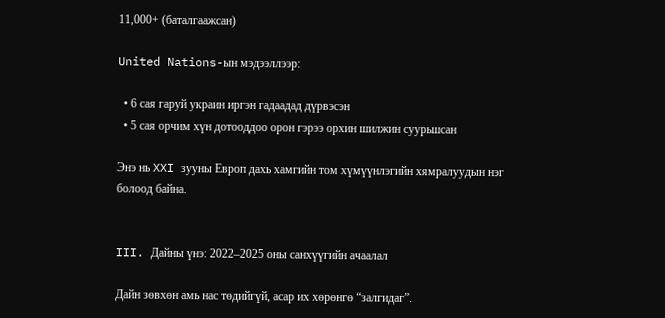11,000+ (баталгаажсан)

United Nations-ын мэдээллээр:

  • 6 сая гаруй украин иргэн гадаадад дүрвэсэн
  • 5 сая орчим хүн дотооддоо орон гэрээ орхин шилжин суурьшсан

Энэ нь XXI зууны Европ дахь хамгийн том хүмүүнлэгийн хямралуудын нэг болоод байна.


III. Дайны үнэ: 2022–2025 оны санхүүгийн ачаалал

Дайн зөвхөн амь нас төдийгүй, асар их хөрөнгө “залгидаг”.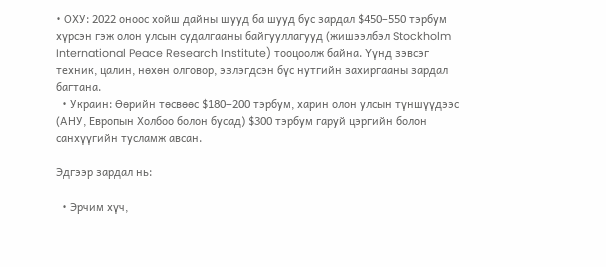• ОХУ: 2022 оноос хойш дайны шууд ба шууд бус зардал $450–550 тэрбум хүрсэн гэж олон улсын судалгааны байгууллагууд (жишээлбэл Stockholm International Peace Research Institute) тооцоолж байна. Үүнд зэвсэг техник, цалин, нөхөн олговор, эзлэгдсэн бүс нутгийн захиргааны зардал багтана.
  • Украин: Өөрийн төсвөөс $180–200 тэрбум, харин олон улсын түншүүдээс (АНУ, Европын Холбоо болон бусад) $300 тэрбум гаруй цэргийн болон санхүүгийн тусламж авсан.

Эдгээр зардал нь:

  • Эрчим хүч,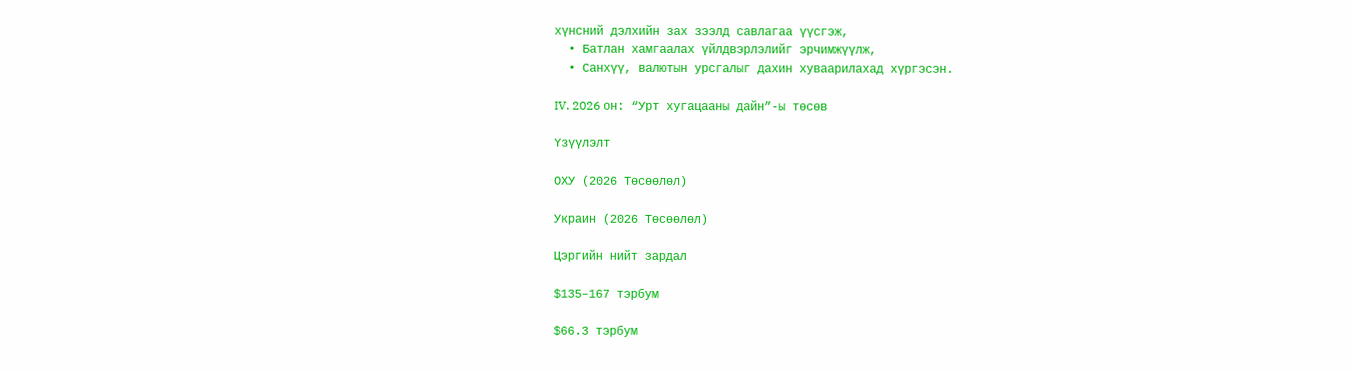хүнсний дэлхийн зах зээлд савлагаа үүсгэж,
  • Батлан хамгаалах үйлдвэрлэлийг эрчимжүүлж,
  • Санхүү, валютын урсгалыг дахин хуваарилахад хүргэсэн.

IV. 2026 он: “Урт хугацааны дайн”-ы төсөв

Үзүүлэлт

ОХУ (2026 Төсөөлөл)

Украин (2026 Төсөөлөл)

Цэргийн нийт зардал

$135–167 тэрбум

$66.3 тэрбум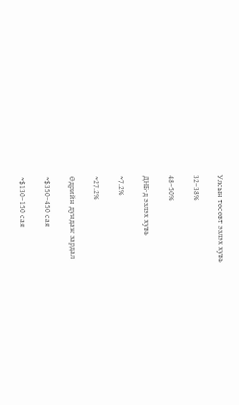Улсын төсөвт эзлэх хувь

32–38%

48–50%

ДНБ-д эзлэх хувь

~7.2%

~27.2%

Өдрийн дундаж зардал

~$350–450 сая

~$130–150 сая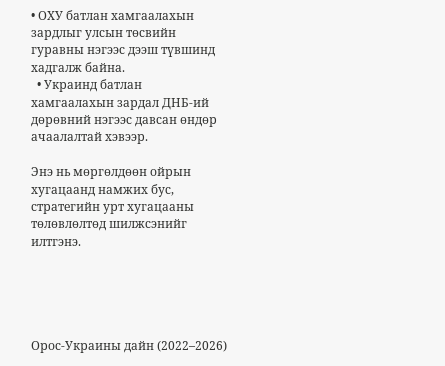• ОХУ батлан хамгаалахын зардлыг улсын төсвийн гуравны нэгээс дээш түвшинд хадгалж байна.
  • Украинд батлан хамгаалахын зардал ДНБ-ий дөрөвний нэгээс давсан өндөр ачаалалтай хэвээр.

Энэ нь мөргөлдөөн ойрын хугацаанд намжих бус, стратегийн урт хугацааны төлөвлөлтөд шилжсэнийг илтгэнэ.





Орос-Украины дайн (2022–2026)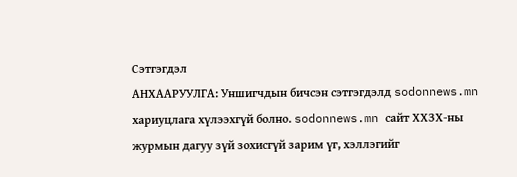Сэтгэгдэл
АНХААРУУЛГА: Уншигчдын бичсэн сэтгэгдэлд sodonnews.mn хариуцлага хүлээхгүй болно. sodonnews.mn сайт ХХЗХ-ны журмын дагуу зүй зохисгүй зарим үг, хэллэгийг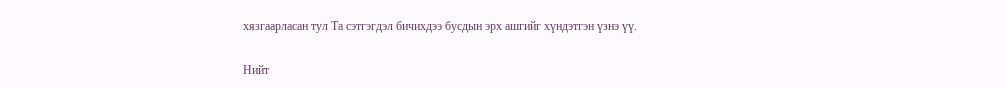хязгаарласан тул Та сэтгэгдэл бичихдээ бусдын эрх ашгийг хүндэтгэн үзнэ үү.

Нийт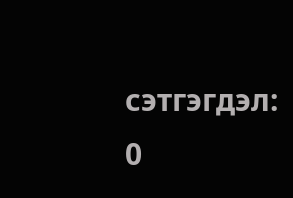сэтгэгдэл: 0